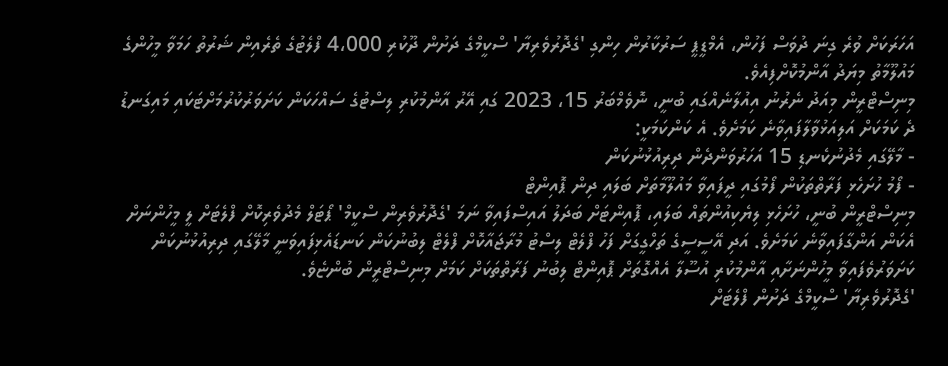އަހަރަކަށް ވުރެ ގިނަ ދުވަސް ފަހުން، އެމްޑީޕީ ސަރުކާރުން ހިންގި 'ގެދޮރުވެރިޔާ' ސްކީމްގެ ދަށުން ދޫކުރި 4،000 ފްލެޓުގެ ތެރެއިން ޝަރުތު ހަމަވާ މީހުންގެ މައުލޫމާތު މިޔަދު އާންމުކޮށްފިއެވެ.
މިނިސްޓްރީން މިއަދު ނެރުނު އިއުލާނެއްގައި ބުނީ، ނޮވެމްބަރު 15، 2023 ގައި އޭރު އާންމުކުރި ލިސްޓުގެ ސައްހަކަން ކަށަވަރުކުރުމަށްޓަކައި މައިގަނޑު ދެ ކަމަކަށް އަލިއަޅުވާލާފައިވާނެ ކަމަށެވެ. އެ ކަންކަމަކީ:
- މާލޭގައި މެދުނުކެނޑި 15 އަހަރުވަންދެން ދިރިއުޅުނުކަން
- ފޯމު ހުށަހެޅި ފަރާތްތަކުން ފޯމުގައި ދީފައިވާ މައުލޫމާތަށް ބަލައި ދިން ޕޮއިންޓް
މިނިސްޓްރީން ބުނީ، ހުށަހެޅި ލިޔެކިއުންތައް ބަލައި، ޕޮއިންޓަށް ބަދަލު އައިސްފައިވާ ނަމަ 'ގެދޮރުވެރިން ސްކީމް' ޕޯޓަލް މެދުވެރިކޮށް ފްލެޓަށް ލީ މީހުންނަށް އެކަން އަންގާފައިވާނެ ކަމަށެވެ. އަދި އޭސީސީގެ ތަހްގީގަށް ފަހު ފްލެޓް ލިސްޓު މުރާޖައާކޮށް ފްލެޓް ލިބުނުކަން ކަނޑައެޅިފައިވަނީ މާލޭގައި ދިރިއުޅުނުކަން ކަށަވަރުވެފައިވާ މީހުންނަށާއި އާންމުކުރި އުސޫލާ އެއްގޮތަށް ޕޮއިންޓް ލިބުނު ފަރާތްތަކަށް ކަމަށް މިނިސްޓްރީން ބުންޏެވެ.
'ގެދޮރުވެރިޔާ' ސްކީމްގެ ދަށުން ފްލެޓަށް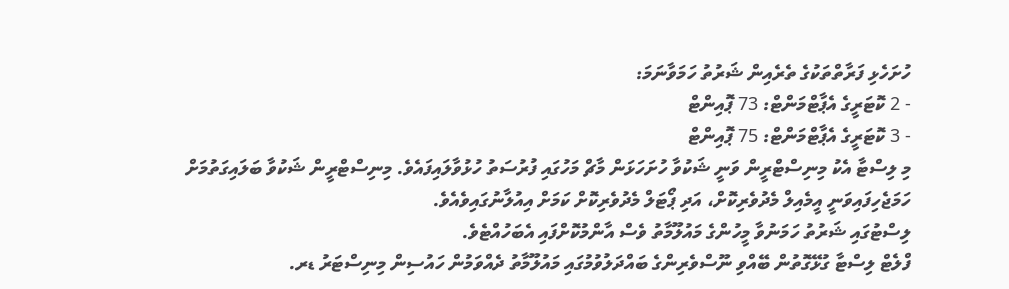ހުށަހެޅި ފަރާތްތަކުގެ ތެރެއިން ޝަރުތު ހަމަވާނަމަ:
- 2 ކޮޓަރީގެ އެޕާޓްމަންޓް: 73 ޕޮއިންޓް
- 3 ކޮޓަރީގެ އެޕާޓްމަންޓް: 75 ޕޮއިންޓް
މި ލިސްޓާ އެކު މިނިސްޓްރީން ވަނީ ޝަކުވާ ހުށަހަޅަން މާޗް މަހުގައި ފުރުސަތު ހުޅުވާލައިފައެވެ. މިނިސްޓްރީން ޝަކުވާ ބަލައިގަތުމަށް ހަމަޖެހިފައިވަނީ އީމެއިލް މެދުވެރިކޮށް، އަދި ޕޯޓަލް މެދުވެރިކޮށް ކަމަށް އިއުލާނުގައިވެއެވެ.
ލިސްޓުގައި ޝަރުތު ހަމަނުވާ މީހުންގެ މައުލޫމާތު ވެސް އާންމުކޮށްފައި އެބަހުއްޓެވެ.
ފްލެޓް ލިސްޓާ ގުޅޭގޮތުން ބޭއްވި ނޫސްވެރިންގެ ބައްދަލުވުމުގައި މައުލޫމާތު ދެއްވަމުން ހައުސިން މިނިސްޓަރު ޑރ.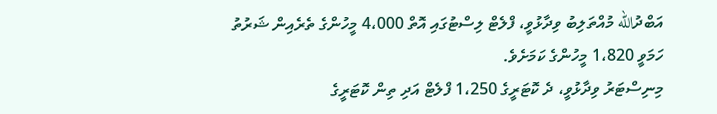އަބްދުالله މުއްތަލިބު ވިދާޅުވީ، ފްލެޓް ލިސްޓުގައި އޮތް 4،000 މީހުންގެ ތެރެއިން ޝަރުތު ހަމަވީ 1،820 މީހުންގެ ކަމަށެވެ.
މިނިސްޓަރު ވިދާޅުވީ، ދެ ކޮޓަރީގެ 1،250 ފްލެޓް އަދި ތިން ކޮޓަރީގެ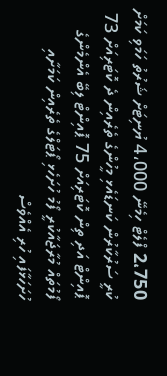2،750 ފްލެޓް ހިމެނޭ 4،000 ޔުނިޓަށް ޝަރުތު ހަމަވި ކަމަށް ކުރީ ސަރުކާރުން ކަނޑައެޅި މީހުންގެ ތެރެއިން ދެ ކޮޓަރިއަށް 73 ޕޮއިންޓް އަދި ތިން ކޮޓަރިއަށް 75 ޕޮއިންޓް ލިބޭ އެންމެންގެ ފޯމުތައް މުރާޖައާކުރީ ފޯމު ހުށަހެޅި ޕޯޓަލްގެ ތެރެއިން ކަމަށާއި ހުށަހަޅާފައި ހުރި އެއްވެސް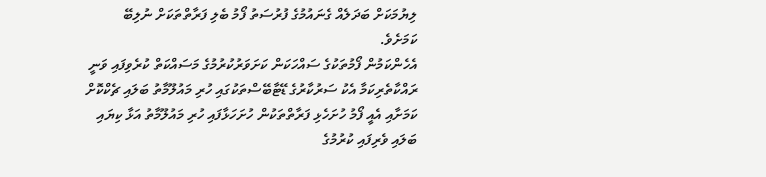ލިޔުމަކަށް ބަދަލެއް ގެނައުމުގެ ފުރުސަތު ފޯމު ބެލި ފަރާތްތަކަށް ނުލިބޭ ކަމަށެވެ.
އެހެންކަމުން ފޯމުތަކުގެ ސައްހަކަން ކަށަވަރުކުރުމުގެ މަސައްކަތް ކުރެވިފައި ވަނީ ރައްކާތެރިކަމާ އެކު ސަރުކާރުގެ ޑޭޓާބޭސްތަކުގައި ހުރި މައުލޫމާތު ބަލައި ޗެކްކޮށް ކަމަށާއި އެއީ ފޯމު ހުށަހެޅި ފަރާތްތަކުން ހުށަހަޅާފައި ހުރި މައުލޫމާތު އަޅާ ކިޔައި ބަލައި ވެރިފައި ކުރުމުގެ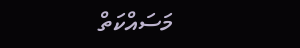މަސައްކަތް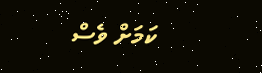ކަމަށް ވެސް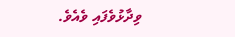ވިދާޅުވެފައި ވެއެވެ.